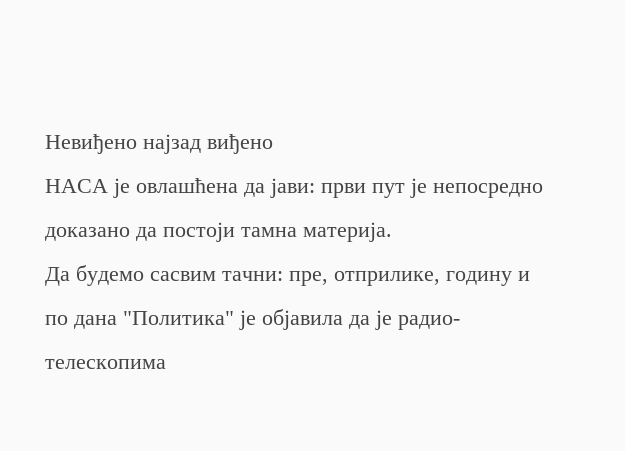Невиђено најзад виђено
НАСА је овлашћена да јави: први пут је непосредно доказано да постоји тамна материја.
Да будемо сасвим тачни: пре, отприлике, годину и по дана "Политика" је објавила да је радио-телескопима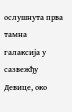ослушнута прва тамна галаксија у сазвежђу Девице, око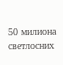50 милиона светлосних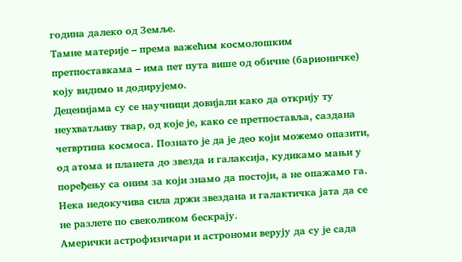година далеко од Земље.
Тамне материје – према важећим космолошким претпоставкама – има пет пута више од обичне (барионичке) коју видимо и додирујемо.
Деценијама су се научници довијали како да открију ту неухватљиву твар, од које је, како се претпоставља, саздана четвртина космоса. Познато је да је део који можемо опазити, од атома и планета до звезда и галаксија, кудикамо мањи у поређењу са оним за који знамо да постоји, а не опажамо га. Нека недокучива сила држи звездана и галактичка јата да се не разлете по свеколиком бескрају.
Амерички астрофизичари и астрономи верују да су је сада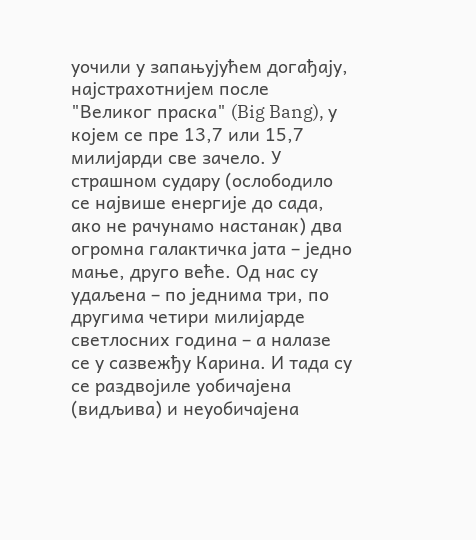уочили у запањујућем догађају, најстрахотнијем после "Великог праска" (Big Bang), у којем се пре 13,7 или 15,7 милијарди све зачело. У страшном судару (ослободило се највише енергије до сада, ако не рачунамо настанак) два огромна галактичка јата – једно мање, друго веће. Од нас су удаљена – по једнима три, по другима четири милијарде светлосних година – а налазе се у сазвежђу Карина. И тада су се раздвојиле уобичајена (видљива) и неуобичајена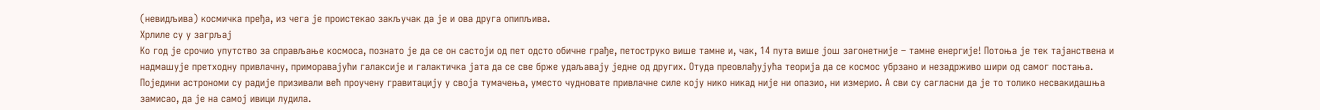(невидљива) космичка пређа, из чега је проистекао закључак да је и ова друга опипљива.
Хрлиле су у загрљај
Ко год је срочио упутство за справљање космоса, познато је да се он састоји од пет одсто обичне грађе, петоструко више тамне и, чак, 14 пута више још загонетније – тамне енергије! Потоња је тек тајанствена и надмашује претходну привлачну, приморавајући галаксије и галактичка јата да се све брже удаљавају једне од других. Отуда преовлађујућа теорија да се космос убрзано и незадрживо шири од самог постања.
Поједини астрономи су радије призивали већ проучену гравитацију у своја тумачења, уместо чудновате привлачне силе коју нико никад није ни опазио, ни измерио. А сви су сагласни да је то толико несвакидашња замисао, да је на самој ивици лудила.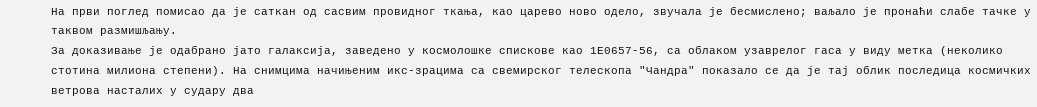На први поглед помисао да је саткан од сасвим провидног ткања, као царево ново одело, звучала је бесмислено; ваљало је пронаћи слабе тачке у таквом размишљању.
За доказивање је одабрано јато галаксија, заведено у космолошке спискове као 1Е0657-56, са облаком узаврелог гаса у виду метка (неколико стотина милиона степени). На снимцима начињеним икс-зрацима са свемирског телескопа "Чандра" показало се да је тај облик последица космичких ветрова насталих у судару два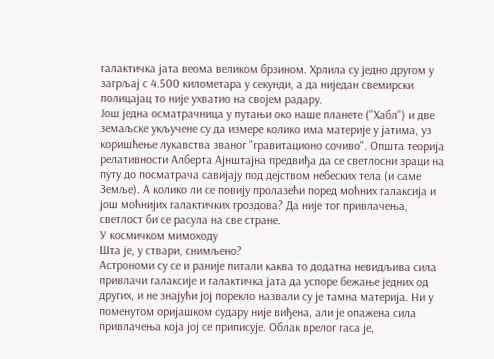галактичка јата веома великом брзином. Хрлила су једно другом у загрљај с 4.500 километара у секунди, а да ниједан свемирски полицајац то није ухватио на својем радару.
Још једна осматрачница у путањи око наше планете ("Хабл") и две земаљске укључене су да измере колико има материје у јатима, уз коришћење лукавства званог "гравитационо сочиво". Oпшта теорија релативности Алберта Ајнштајна предвиђа да се светлосни зраци на путу до посматрача савијају под дејством небеских тела (и саме Земље). А колико ли се повију пролазећи поред моћних галаксија и још моћнијих галактичких гроздова? Да није тог привлачења, светлост би се расула на све стране.
У космичком мимоходу
Шта је, у ствари, снимљено?
Астрономи су се и раније питали каква то додатна невидљива сила привлачи галаксије и галактичка јата да успоре бежање једних од других, и не знајући јој порекло назвали су је тамна материја. Ни у поменутом оријашком судару није виђена, али је опажена сила привлачења која јој се приписује. Облак врелог гаса је,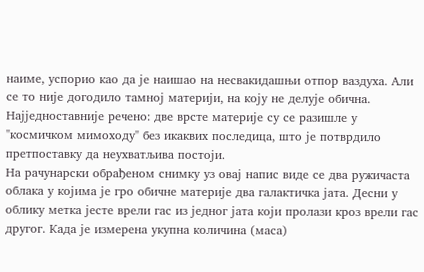наиме, успорио као да је наишао на несвакидашњи отпор ваздуха. Али се то није догодило тамној материји, на коју не делује обична.
Најједноставније речено: две врсте материје су се разишле у "космичком мимоходу" без икаквих последица, што је потврдило претпоставку да неухватљива постоји.
На рачунарски обрађеном снимку уз овај напис виде се два ружичаста облака у којима је гро обичне материје два галактичка јата. Десни у облику метка јесте врели гас из једног јата који пролази кроз врели гас другог. Када је измерена укупна количина (маса)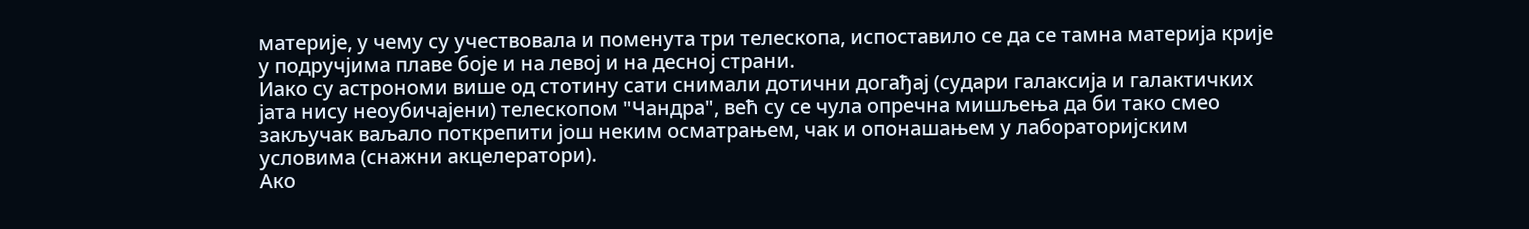материје, у чему су учествовала и поменута три телескопа, испоставило се да се тамна материја крије у подручјима плаве боје и на левој и на десној страни.
Иако су астрономи више од стотину сати снимали дотични догађај (судари галаксија и галактичких јата нису неоубичајени) телескопом "Чандра", већ су се чула опречна мишљења да би тако смео закључак ваљало поткрепити још неким осматрањем, чак и опонашањем у лабораторијским условима (снажни акцелератори).
Ако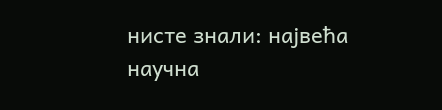нисте знали: највећа научна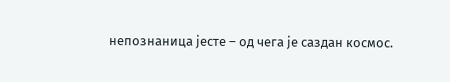непознаница јесте – од чега је саздан космос.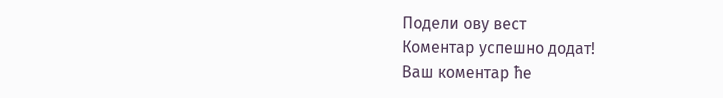Подели ову вест
Комeнтар успeшно додат!
Ваш комeнтар ћe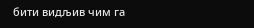бити видљив чим га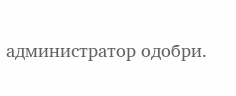администратор одобри.